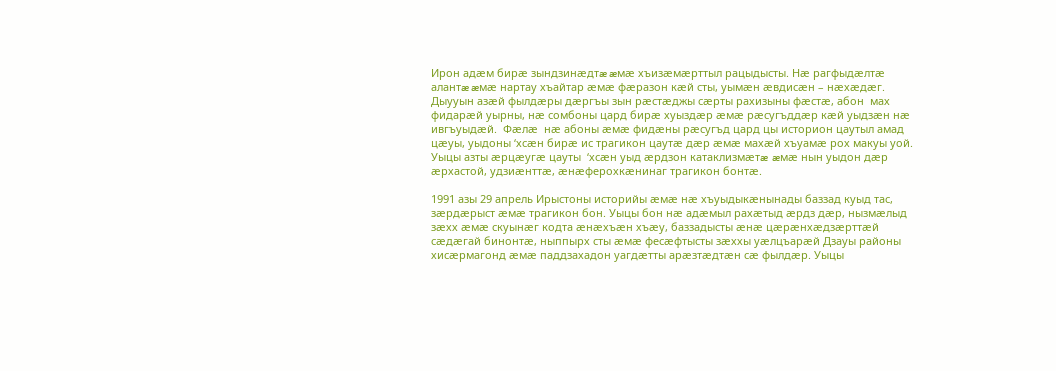Ирон адæм бирæ зындзинæдтæ æмæ хъизæмæрттыл рацыдысты. Нæ рагфыдæлтæ  алантæ æмæ нартау хъайтар æмæ фæразон кæй сты, уымæн æвдисæн – нæхæдæг. Дыууын азæй фылдæры дæргъы зын рæстæджы сæрты рахизыны фæстæ, абон  мах фидарæй уырны, нæ сомбоны цард бирæ хуыздæр æмæ рæсугъддæр кæй уыдзæн нæ ивгъуыдæй.  Фæлæ  нæ абоны æмæ фидæны рæсугъд цард цы историон цаутыл амад цæуы, уыдоны ‘хсæн бирæ ис трагикон цаутæ дæр æмæ махæй хъуамæ рох макуы уой. Уыцы азты æрцæугæ цауты  ‘хсæн уыд æрдзон катаклизмæтæ  æмæ нын уыдон дæр æрхастой, удзиæнттæ, æнæферохкæнинаг трагикон бонтæ.

1991 азы 29 апрель Ирыстоны историйы æмæ нæ хъуыдыкæнынады баззад куыд тас, зæрдæрыст æмæ трагикон бон. Уыцы бон нæ адæмыл рахæтыд æрдз дæр, нызмæлыд зæхх æмæ скуынæг кодта æнæхъæн хъæу, баззадысты æнæ цæрæнхæдзæрттæй сæдæгай бинонтæ, ныппырх сты æмæ фесæфтысты зæххы уæлцъарæй Дзауы районы хисæрмагонд æмæ паддзахадон уагдæтты арæзтæдтæн сæ фылдæр. Уыцы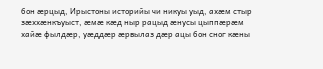бон æрцыд, Ирыстоны историйы чи никуы уыд, ахæм стыр зæххæнкъуыст, æмæ кæд ныр рацыд æнусы цыппæрæм хайæ фылдæр, уæддæр æрвылаз дæр ацы бон сног кæны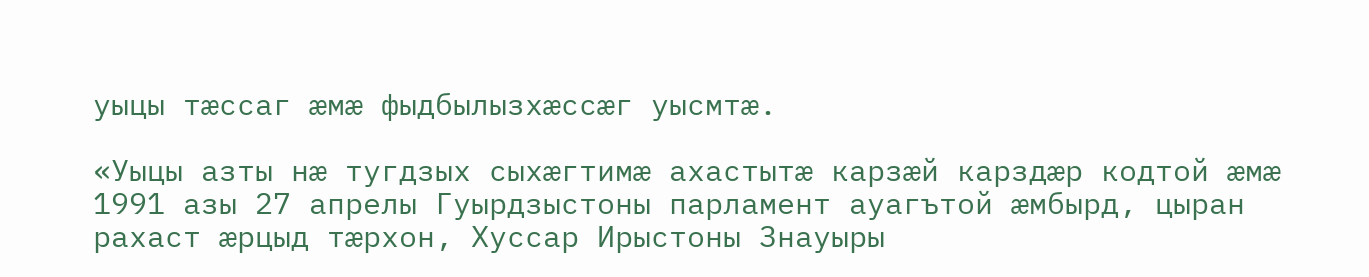уыцы тæссаг æмæ фыдбылызхæссæг уысмтæ.

«Уыцы азты нæ тугдзых сыхæгтимæ ахастытæ карзæй карздæр кодтой æмæ 1991 азы 27 апрелы Гуырдзыстоны парламент ауагътой æмбырд, цыран рахаст æрцыд тæрхон, Хуссар Ирыстоны Знауыры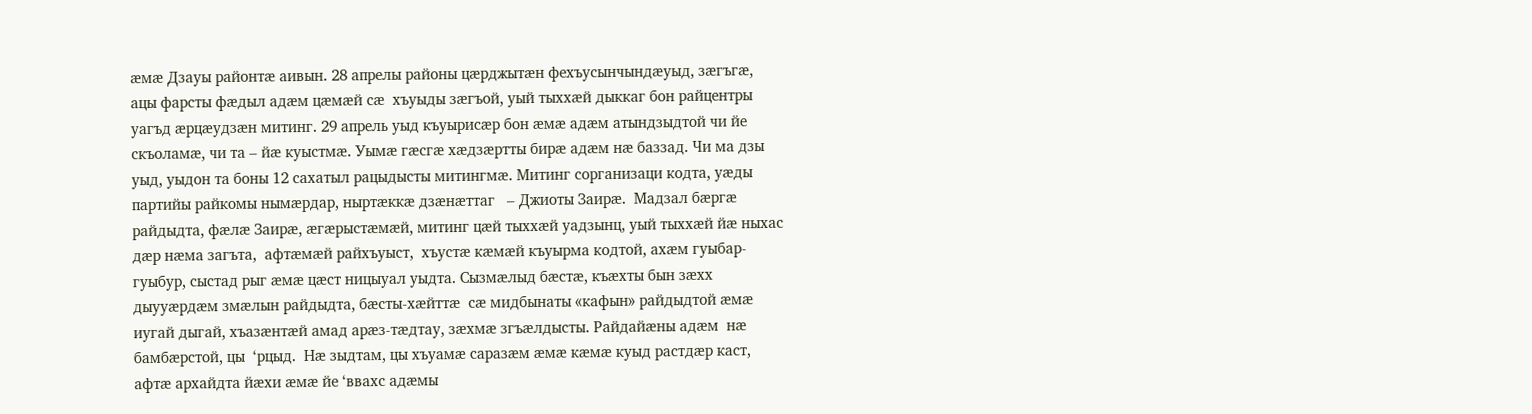æмæ Дзауы районтæ аивын. 28 апрелы районы цæрджытæн фехъусынчындæуыд, зæгъгæ, ацы фарсты фæдыл адæм цæмæй сæ  хъуыды зæгъой, уый тыххæй дыккаг бон райцентры уагъд æрцæудзæн митинг. 29 апрель уыд къуырисæр бон æмæ адæм атындзыдтой чи йе скъоламæ, чи та – йæ куыстмæ. Уымæ гæсгæ хæдзæртты бирæ адæм нæ баззад. Чи ма дзы уыд, уыдон та боны 12 сахатыл рацыдысты митингмæ. Митинг сорганизаци кодта, уæды партийы райкомы нымæрдар, ныртæккæ дзæнæттаг   – Джиоты Заирæ.  Мадзал бæргæ райдыдта, фæлæ Заирæ, æгæрыстæмæй, митинг цæй тыххæй уадзынц, уый тыххæй йæ ныхас дæр нæма загъта,  афтæмæй райхъуыст,  хъустæ кæмæй къуырма кодтой, ахæм гуыбар-гуыбур, сыстад рыг æмæ цæст ницыуал уыдта. Сызмæлыд бæстæ, къæхты бын зæхх дыууæрдæм змæлын райдыдта, бæсты-хæйттæ  сæ мидбынаты «кафын» райдыдтой æмæ иугай дыгай, хъазæнтæй амад арæз-тæдтау, зæхмæ згъæлдысты. Райдайæны адæм  нæ бамбæрстой, цы  ‘рцыд.  Нæ зыдтам, цы хъуамæ саразæм æмæ кæмæ куыд растдæр каст, афтæ архайдта йæхи æмæ йе ‘ввахс адæмы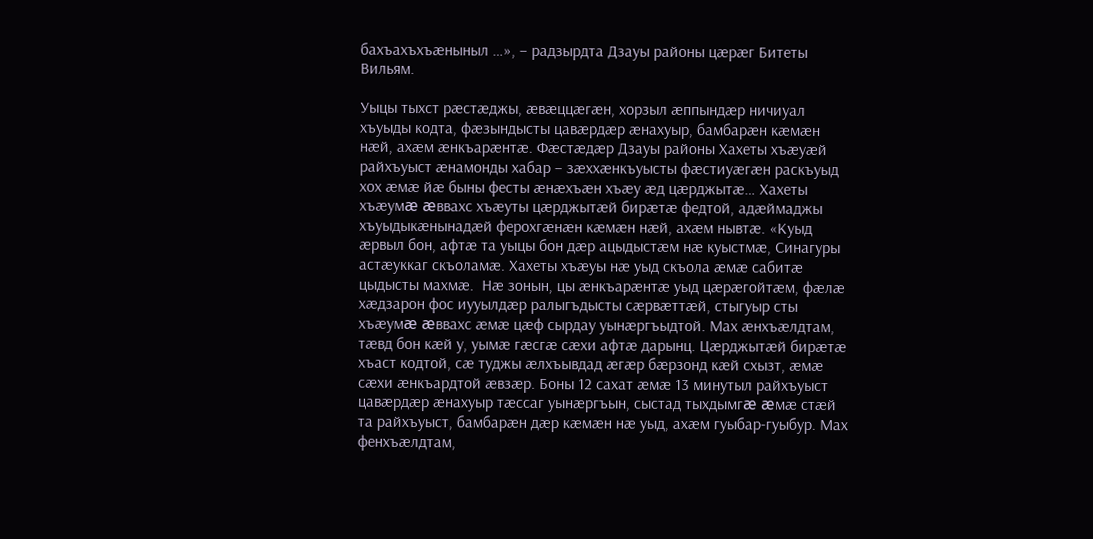бахъахъхъæныныл …», – радзырдта Дзауы районы цæрæг Битеты Вильям.

Уыцы тыхст рæстæджы, æвæццæгæн, хорзыл æппындæр ничиуал хъуыды кодта, фæзындысты цавæрдæр æнахуыр, бамбарæн кæмæн нæй, ахæм æнкъарæнтæ. Фæстæдæр Дзауы районы Хахеты хъæуæй райхъуыст æнамонды хабар – зæххæнкъуысты фæстиуæгæн раскъуыд  хох æмæ йæ быны фесты æнæхъæн хъæу æд цæрджытæ… Хахеты хъæумæ æввахс хъæуты цæрджытæй бирæтæ федтой, адæймаджы хъуыдыкæнынадæй ферохгæнæн кæмæн нæй, ахæм нывтæ. «Куыд æрвыл бон, афтæ та уыцы бон дæр ацыдыстæм нæ куыстмæ, Синагуры астæуккаг скъоламæ. Хахеты хъæуы нæ уыд скъола æмæ сабитæ цыдысты махмæ.  Нæ зонын, цы æнкъарæнтæ уыд цæрæгойтæм, фæлæ хæдзарон фос иууылдæр ралыгъдысты сæрвæттæй, стыгуыр сты хъæумæ æввахс æмæ цæф сырдау уынæргъыдтой. Мах æнхъæлдтам, тæвд бон кæй у, уымæ гæсгæ сæхи афтæ дарынц. Цæрджытæй бирæтæ хъаст кодтой, сæ туджы æлхъывдад æгæр бæрзонд кæй схызт, æмæ сæхи æнкъардтой æвзæр. Боны 12 сахат æмæ 13 минутыл райхъуыст цавæрдæр æнахуыр тæссаг уынæргъын, сыстад тыхдымгæ æмæ стæй та райхъуыст, бамбарæн дæр кæмæн нæ уыд, ахæм гуыбар-гуыбур. Мах фенхъæлдтам,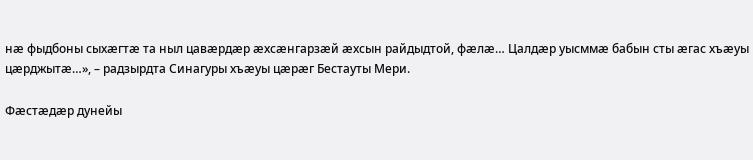нæ фыдбоны сыхæгтæ та ныл цавæрдæр æхсæнгарзæй æхсын райдыдтой, фæлæ… Цалдæр уысммæ бабын сты æгас хъæуы цæрджытæ…», – радзырдта Синагуры хъæуы цæрæг Бестауты Мери.

Фæстæдæр дунейы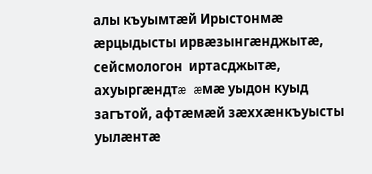алы къуымтæй Ирыстонмæ æрцыдысты ирвæзынгæнджытæ, сейсмологон  иртасджытæ, ахуыргæндтæ æмæ уыдон куыд загътой, афтæмæй зæххæнкъуысты уылæнтæ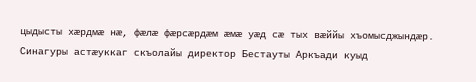цыдысты хæрдмæ нæ, фæлæ фæрсæрдæм æмæ уæд сæ тых вæййы хъомысджындæр. Синагуры астæуккаг скъолайы директор Бестауты Аркъади куыд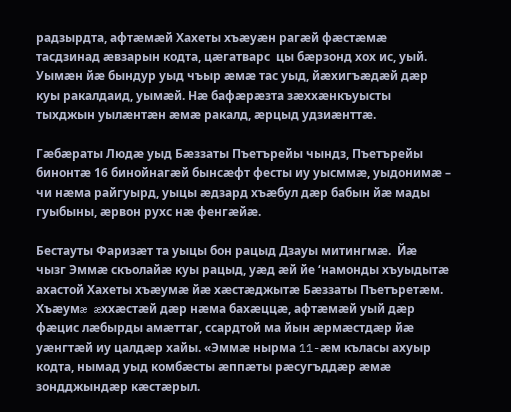радзырдта, афтæмæй Хахеты хъæуæн рагæй фæстæмæ тасдзинад æвзарын кодта, цæгатварс  цы бæрзонд хох ис, уый. Уымæн йæ бындур уыд чъыр æмæ тас уыд, йæхигъæдæй дæр куы ракалдаид, уымæй. Нæ бафæрæзта зæххæнкъуысты тыхджын уылæнтæн æмæ ракалд, æрцыд удзиæнттæ.

Гæбæраты Людæ уыд Бæззаты Пъетърейы чындз, Пъетърейы бинонтæ 16 бинойнагæй бынсæфт фесты иу уысммæ, уыдонимæ –  чи нæма райгуырд, уыцы æдзард хъæбул дæр бабын йæ мады гуыбыны, æрвон рухс нæ фенгæйæ.

Бестауты Фаризæт та уыцы бон рацыд Дзауы митингмæ.  Йæ  чызг Эммæ скъолайæ куы рацыд, уæд æй йе ‘намонды хъуыдытæ ахастой Хахеты хъæумæ йæ хæстæджытæ Бæззаты Пъетъретæм. Хъæумæ æххæстæй дæр нæма бахæццæ, афтæмæй уый дæр фæцис лæбырды амæттаг, ссардтой ма йын æрмæстдæр йæ уæнгтæй иу цалдæр хайы. «Эммæ нырма 11-æм къласы ахуыр кодта, нымад уыд комбæсты æппæты рæсугъддæр æмæ зондджындæр кæстæрыл.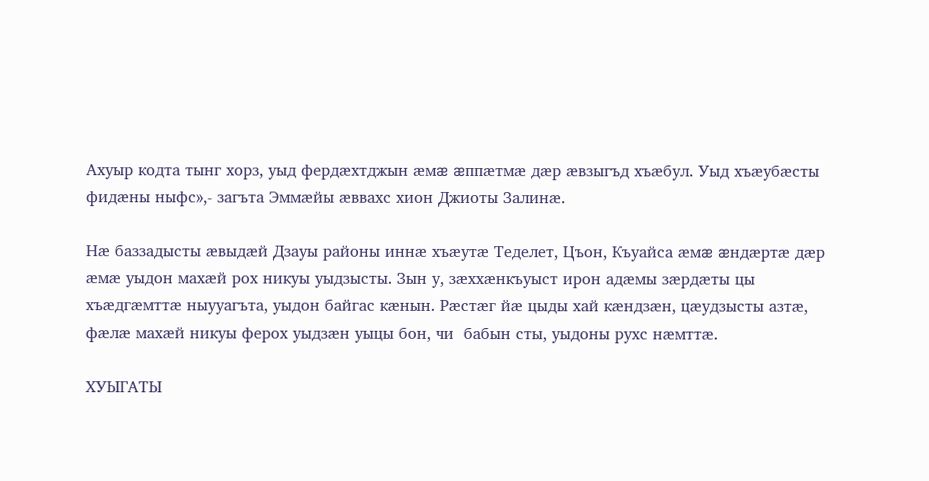Ахуыр кодта тынг хорз, уыд фердæхтджын æмæ æппæтмæ дæр æвзыгъд хъæбул. Уыд хъæубæсты фидæны ныфс»,- загъта Эммæйы æввахс хион Джиоты Залинæ.

Нæ баззадысты æвыдæй Дзауы районы иннæ хъæутæ Теделет, Цъон, Къуайса æмæ æндæртæ дæр æмæ уыдон махæй рох никуы уыдзысты. Зын у, зæххæнкъуыст ирон адæмы зæрдæты цы хъæдгæмттæ ныууагъта, уыдон байгас кæнын. Рæстæг йæ цыды хай кæндзæн, цæудзысты азтæ, фæлæ махæй никуы ферох уыдзæн уыцы бон, чи  бабын сты, уыдоны рухс нæмттæ.

ХУЫГАТЫ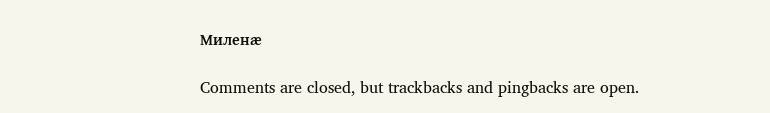Миленæ

Comments are closed, but trackbacks and pingbacks are open.